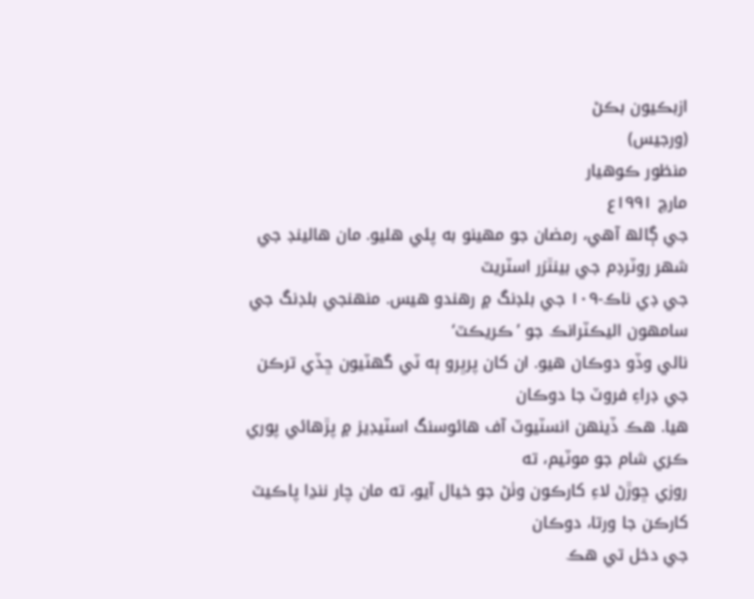ازبڪيون بڪڻ
(ورجيس)
منظور ڪوھيار
مارچ ۱۹۹۱ع
جي ڳالھ آهي، رمضان جو مهينو به پئي هليو. مان هالينڊ جي شهر روٽرڊم جي بينٿزر اسٽريٽ
جي ڊي ناڪ-۱۰۹ جي بلڊنگ ۾ رهندو هيس. منهنجي بلڊنگ جي سامهون اليڪٽرانڪ جو ’ڪريڪٽ‘
نالي وڏو دوڪان هيو. ان کان پرڀرو ٻه ٽي گھٽيون ڇڏي ترڪن جي ڊراءِ فروٽ جا دوڪان
هيا. هڪ ڏينهن انسٽيوٽ آف هائوسنگ اسٽيڊيز ۾ پڙهائي پوري ڪري شام جو موٽيم، ته
روزي ڇوڙڻ لاءِ کارڪون وٺڻ جو خيال آيو، ته مان چار ننڍا پاڪيٽ کارڪن جا ورتا، دوڪان
جي دخل تي هڪ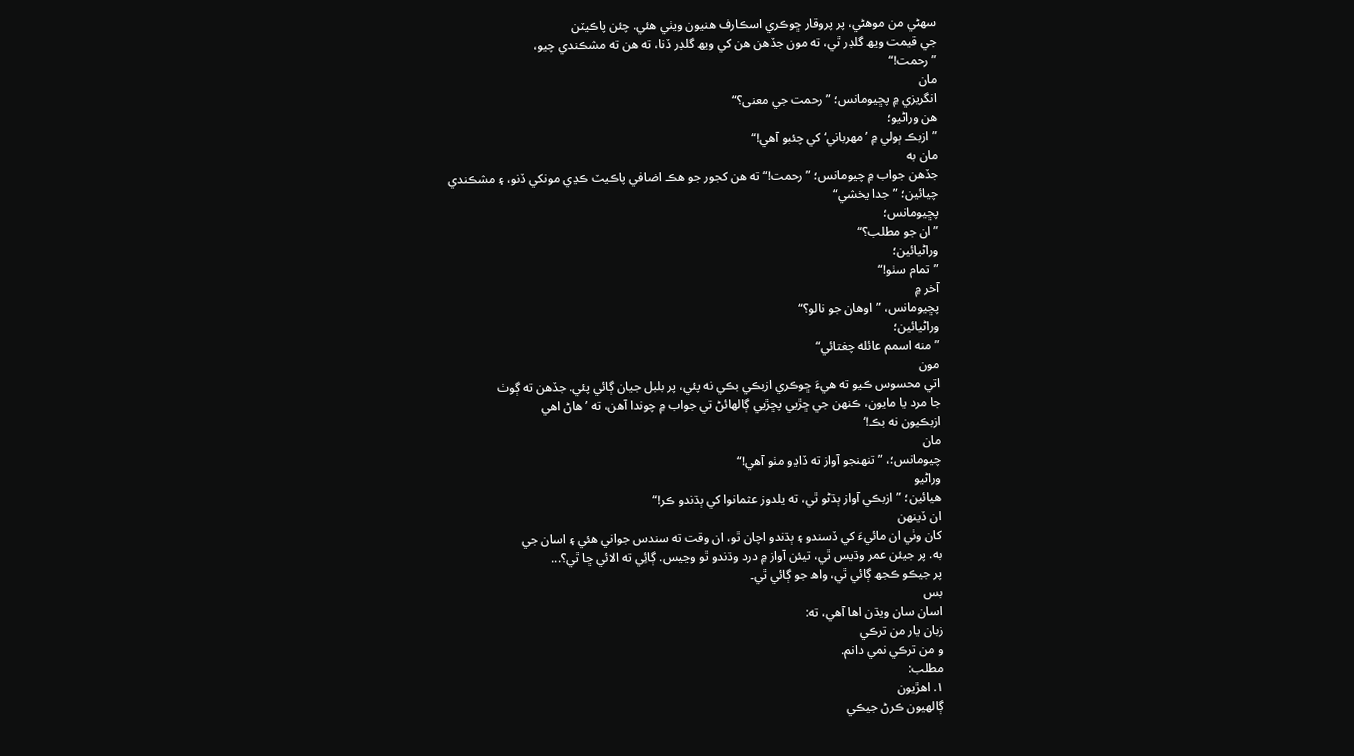سهڻي من موهڻي، پر پروقار ڇوڪري اسڪارف هنيون ويٺي هئي. چئن پاڪيٽن
جي قيمت ويھ گلڊر ٿي، ته مون جڏهن هن کي ويھ گلڊر ڏنا، ته هن ته مشڪندي چيو،
”رحمت!“
مان
انگريزي ۾ پڇيومانس؛ ”رحمت جي معنى؟“
هن وراڻيو؛
”ازبڪ ٻولي ۾ ’مهرباني‘ کي چئبو آهي!“
مان به
جڏهن جواب ۾ چيومانس؛ ”رحمت!“ ته هن کجور جو هڪ اضافي پاڪيٽ ڪڍي مونکي ڏنو، ۽ مشڪندي
چيائين؛ ”جدا يخشي“
پڇيومانس؛
”ان جو مطلب؟“
وراڻيائين؛
”تمام سٺو!“
آخر ۾
پڇيومانس، ”اوهان جو نالو؟“
وراڻيائين؛
”منه اسمم عائله چغتائي“
مون
اتي محسوس ڪيو ته هيءَ ڇوڪري ازبڪي بڪي نه پئي، پر بلبل جيان ڳائي پئي. جڏهن ته ڳوٺ
جا مرد يا مايون، ڪنهن جي ڇڙيي پڇڙيي ڳالهائڻ تي جواب ۾ چوندا آهن، ته ’ھاڻ اهي
ازبڪيون نه بڪ!‘
مان
چيومانس؛، ”تنهنجو آواز ته ڏاڍو مٺو آهي!“
وراڻيو
هيائين؛ ”ازبڪي آواز ٻڌڻو ٿي، ته يلدوز عثمانوا کي ٻڌندو ڪر!“
ان ڏينهن
کان وٺي ان مائيءَ کي ڏسندو ۽ ٻڌندو اچان ٿو، ان وقت ته سندس جواني هئي ۽ اسان جي
به. پر جيئن عمر وڌيس ٿي، تيئن آواز ۾ درد وڌندو ٿو وڃيس. ڳائِي ته الائي ڇا ٿي؟...
پر جيڪو ڪجھ ڳائي ٿي، واھ جو ڳائي ٿي۔
بس
اسان سان ويڌن اها آھي، ته:
زبان يار من ترڪي
و من ترڪي نمي دانم.
مطلب:
۱. اھڙيون
ڳالھيون ڪرڻ جيڪي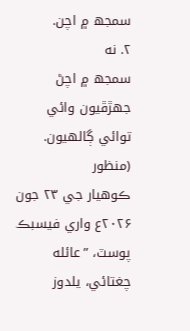سمجھ ۾ اچن.
۲. نه
سمجھ ۾ اچڻ جھڙڦيون وائي توائي ڳالھيون.
(منظور
ڪوھيار جي ۲۳ جون ۲۰۲۶ع واري فيسبڪ پوسٽ، ”عائله چغتائي، يلدوز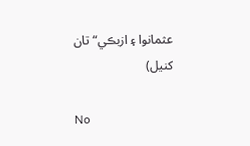عثمانوا ۽ ازبڪي“ تان
کنيل)

No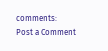comments:
Post a Comment